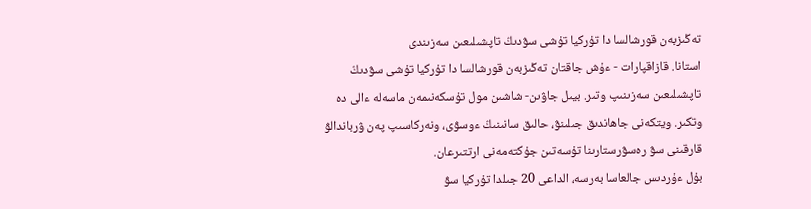تەڭىزبەن قورشالسا دا تۇركيا تۇشى سۋدىڭ تاپشىلىعىن سەزىندى
استانا. قازاقپارات - ءۇش جاقتان تەڭىزبەن قورشالسا دا تۇركيا تۇشى سۋدىڭ تاپشىلىعىن سەزىنىپ وتىر. بيىل جاۋىن- شاشىن مول تۇسكەنىمەن ماسەلە ءالى دە وتكىر. ويتكەنى جاھاندىق جىلىنۋ، حالىق سانىنىڭ ءوسۋى، ونەركاسىپ پەن ۋرباندالۋ قارقىنى سۋ رەسۋرستارىنا تۇسەتىن جۇكتەمەنى ارتتىرعان.
بۇل ءۇردىس جالعاسا بەرسە، الداعى 20 جىلدا تۇركيا سۋ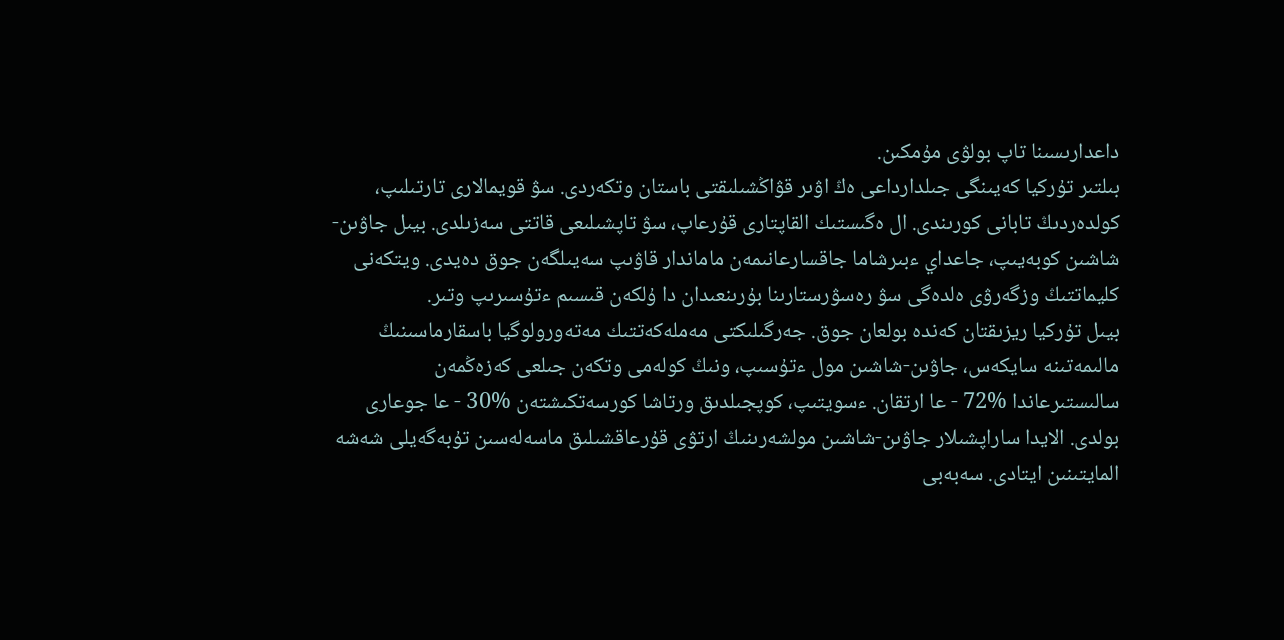داعدارىسىنا تاپ بولۋى مۇمكىن.
بىلتىر تۇركيا كەيىنگى جىلدارداعى ەڭ اۋىر قۋاڭشىلىقتى باستان وتكەردى. سۋ قويمالارى تارتىلىپ، كولدەردىڭ تابانى كورىندى. ال ەگىستىك القاپتارى قۇرعاپ، سۋ تاپشىلىعى قاتتى سەزىلدى. بيىل جاۋىن-شاشىن كوبەيىپ، جاعداي ءبىرشاما جاقسارعانىمەن ماماندار قاۋىپ سەيىلگەن جوق دەيدى. ويتكەنى كليماتتىڭ وزگەرۋى ەلدەگى سۋ رەسۋرستارىنا بۇرىنعىدان دا ۇلكەن قىسىم ءتۇسىرىپ وتىر.
بيىل تۇركيا ريزىقتان كەندە بولعان جوق. جەرگىلىكتى مەملەكەتتىك مەتەورولوگيا باسقارماسىنىڭ مالىمەتىنە سايكەس، جاۋىن-شاشىن مول ءتۇسىپ، ونىڭ كولەمى وتكەن جىلعى كەزەڭمەن سالىستىرعاندا %72 - عا ارتقان. ءسويتىپ، كوپجىلدىق ورتاشا كورسەتكىشتەن %30 - عا جوعارى بولدى. الايدا ساراپشىلار جاۋىن-شاشىن مولشەرىنىڭ ارتۋى قۇرعاقشىلىق ماسەلەسىن تۇبەگەيلى شەشە المايتىنىن ايتادى. سەبەبى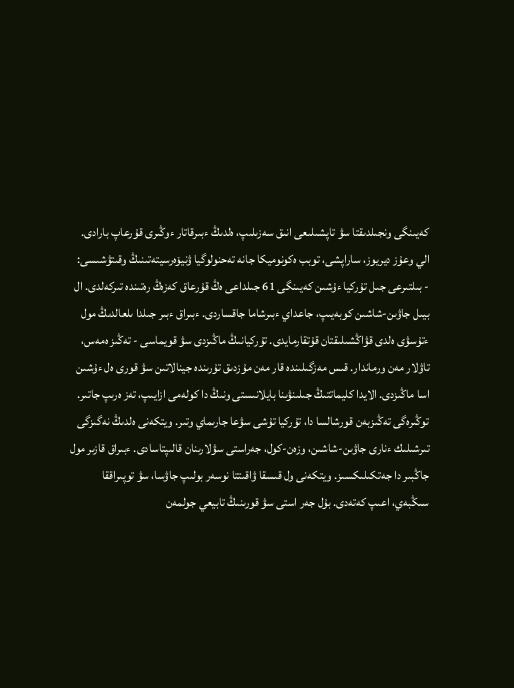كەيىنگى ونجىلدىقتا سۋ تاپشىلىعى انىق سەزىلىپ، ەلدىڭ ءبىرقاتار ءوڭىرى قۇرعاپ بارادى.
الي وعۇز ديريوز، ساراپشى، توبب ەكونوميكا جانە تەحنولوگيا ۋنيۆەرسيتەتىنىڭ وقىتۋشىسى:
- بىلتىرعى جىل تۇركيا ءۇشىن كەيىنگى 61 جىلداعى ەڭ قۇرعاق كەزەڭ رەتىندە تىركەلدى. ال بيىل جاۋىن-شاشىن كوبەيىپ، جاعداي ءبىرشاما جاقساردى. ءبىراق ءبىر جىلدا ىلعالدىڭ مول ءتۇسۋى ەلدى قۋاڭشىلىقتان قۇتقارمايدى. تۇركيانىڭ ماڭىزدى سۋ قويماسى - تەڭىز ەمەس، تاۋلار مەن ورماندار. قىس مەزگىلىندە قار مەن مۇزدىق تۇرىندە جينالاتىن سۋ قورى ەل ءۇشىن اسا ماڭىزدى. الايدا كليماتتىڭ جىلىنۋىنا بايلانىستى ونىڭ دا كولەمى ازايىپ، تەز ەرىپ جاتىر.
توڭىرەگى تەڭىزبەن قورشالسا دا، تۇركيا تۇشى سۋعا جارىماي وتىر. ويتكەنى ەلدىڭ نەگىزگى تىرشىلىك ءنارى جاۋىن-شاشىن، وزەن-كول، جەراستى سۋلارىنان قالىپتاسادى. ءبىراق قازىر مول جاڭبىر دا جەتكىلىكسىز. ويتكەنى ول قىسقا ۋاقىتتا نوسەر بولىپ جاۋسا، سۋ توپىراققا سىڭبەي، اعىپ كەتەدى. بۇل جەر استى سۋ قورىنىڭ تابيعي جولمەن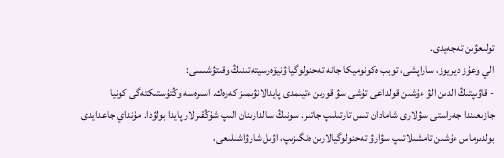تولىعۋىن تەجەيدى.
الي وعۇز ديريوز، ساراپشى، توبب ەكونوميكا جانە تەحنولوگيا ۋنيۆەرسيتەتىنىڭ وقىتۋشىسى:
- قاۋىپتىڭ الدىن الۋ ءۇشىن قولداعى تۇشى سۋ قورىن ءتيىمدى پايدالانۋىمىز كەرەك. اسىرەسە وڭتۇستىكتەگى كونيا جازىعىندا جەراستى سۋلارى شامادان تىس تارتىلىپ جاتىر. سونىڭ سالدارىنان الىپ شۇڭقىرلار پايدا بولۋدا. مۇنداي جاعدايدى بولدىرماس ءۇشىن تامشىلاتىپ سۋارۋ تەحنولوگيالارىن ەنگىزىپ، اۋىل شارۋاشىلىعى،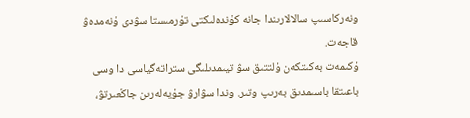ونەركاسىپ سالالارىندا جانە كۇندەلىكتى تۇرمىستا سۋدى ۇنەمدەۋ قاجەت.
ۇكىمەت بەكىتكەن ۇلتتىق سۋ تيىمدىلىگى ستراتەگياسى دا وسى باعىتقا باسىمدىق بەرىپ وتىر. وندا سۋارۋ جۇيەلەرىن جاڭعىرتۋ،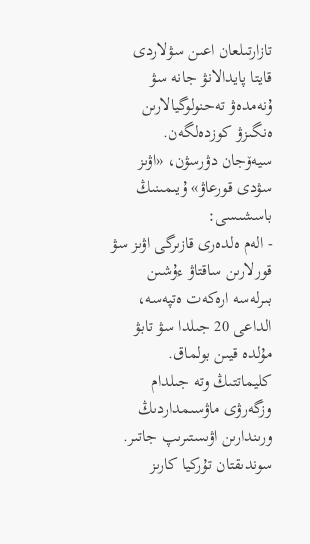تازارتىلعان اعىن سۋلاردى قايتا پايدالانۋ جانە سۋ ۇنەمدەۋ تەحنولوگيالارىن ەنگىزۋ كوزدەلگەن.
سيەۆجان دۋرسۋن، «اۋىز سۋدى قورعاۋ» ۇيىمىنىڭ باسشىسى:
- الەم ەلدەرى قازىرگى اۋىز سۋ قورلارىن ساقتاۋ ءۇشىن بىرلەسە ارەكەت ەتپەسە، الداعى 20 جىلدا سۋ تابۋ مۇلدە قيىن بولماق. كليماتتىڭ وتە جىلدام وزگەرۋى ماۋسىمداردىڭ ورىندارىن اۋىستىرىپ جاتىر. سوندىقتان تۇركيا كارىز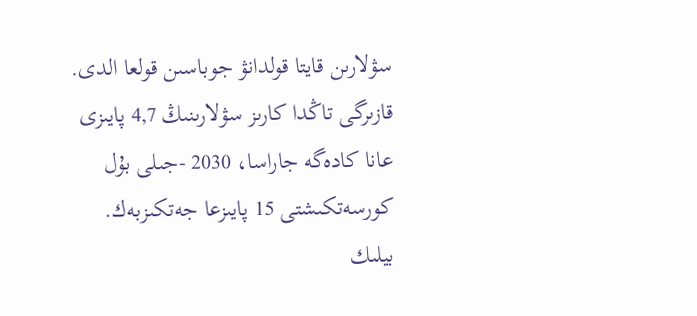سۋلارىن قايتا قولدانۋ جوباسىن قولعا الدى. قازىرگى تاڭدا كارىز سۋلارىنىڭ 4,7 پايىزى عانا كادەگە جاراسا، 2030 -جىلى بۇل كورسەتكىشتى 15 پايىزعا جەتكىزبەك.
بيلىك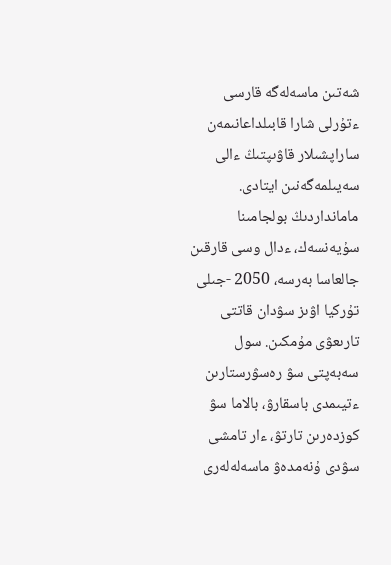شەتىن ماسەلەگە قارسى ءتۇرلى شارا قابىلداعانىمەن ساراپشىلار قاۋىپتىڭ ءالى سەيىلمەگەنىن ايتادى. مامانداردىڭ بولجامىنا سۇيەنسەك، ءدال وسى قارقىن جالعاسا بەرسە، 2050 -جىلى تۇركيا اۋىز سۋدان قاتتى تارىعۋى مۇمكىن. سول سەبەپتى سۋ رەسۋرستارىن ءتيىمدى باسقارۋ، بالاما سۋ كوزدەرىن تارتۋ، ءار تامشى سۋدى ۇنەمدەۋ ماسەلەلەرى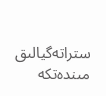ستراتەگيالىق مىندەتكە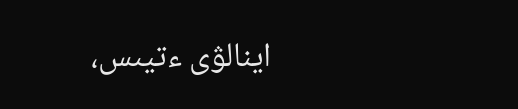اينالۋى ءتيىس،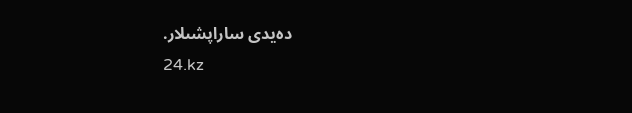دەيدى ساراپشىلار.
24.kz